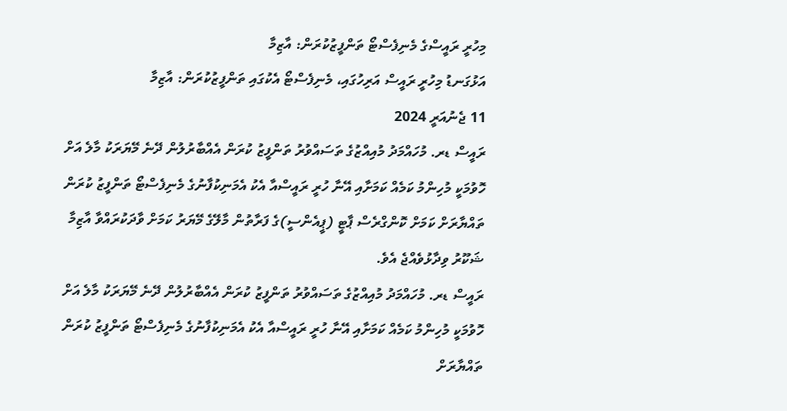މިހުރީ ރައީސްގެ މެނިފެސްޓޯ ތަންފީޒުކުރަން: އާޒިމާ
އަޅުގަނޑު މިހުރީ ރައީސް އަރިހުގައި، މެނިފެސްޓޯ އެކުގައި ތަންފީޒުކުރަން: އާޒިމާ
11 ޖެނުއަރީ 2024
ރައީސް ޑރ. މުހައްމަދު މުއިއްޒުގެ ތަސައްވުރު ތަންފީޒު ކުރަން އެއްބާރުލުން ދޭނެ މޭޔަރަކު މާލެ އަށް ހޮވުމަކީ މުހިންމު ކަމެއް ކަމަށާއި އޭނާ ހުރީ ރައީސްއާ އެކު އެމަނިކުފާނުގެ މެނިފެސްޓޯ ތަންފީޒު ކުރަން ތައްޔާރަށް ކަމަށް ކޮންގްރެސް ޕާޓީ (ޕީއެންސީ)ގެ ފަރާތުން މާލޭގެ މޭޔަރު ކަމަށް ވާދަކުރައްވާ އާޒިމާ ޝަކޫރު ވިދާޅުވެއްޖެ އެވެ.
ރައީސް ޑރ. މުހައްމަދު މުއިއްޒުގެ ތަސައްވުރު ތަންފީޒު ކުރަން އެއްބާރުލުން ދޭނެ މޭޔަރަކު މާލެ އަށް ހޮވުމަކީ މުހިންމު ކަމެއް ކަމަށާއި އޭނާ ހުރީ ރައީސްއާ އެކު އެމަނިކުފާނުގެ މެނިފެސްޓޯ ތަންފީޒު ކުރަން ތައްޔާރަށް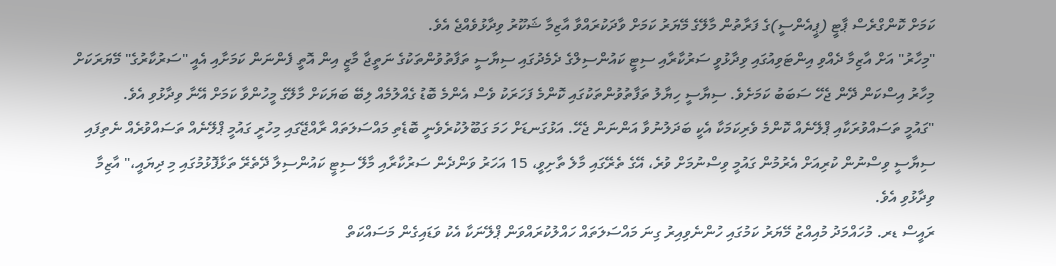ކަމަށް ކޮންގްރެސް ޕާޓީ (ޕީއެންސީ)ގެ ފަރާތުން މާލޭގެ މޭޔަރު ކަމަށް ވާދަކުރައްވާ އާޒިމާ ޝަކޫރު ވިދާޅުވެއްޖެ އެވެ.
"މިހާރު" އަށް އާޒިމާ ދެއްވި އިންޓަވިއުގައި ވިދާޅުވީ ސަރުކާރާއި ސިޓީ ކައުންސިލްގެ ދެމެދުގައި ސިޔާސީ ތަފާތުވުންތަކުގެ ނަތީޖާ މާޒީ އިން އޮތީ ފެންނަން ކަމަށާއި އެއީ "ސަރުކާރުގެ" މޭޔަރަކަށް މިހާރު އިސްކަން ދޭން ޖެހޭ ސަބަބު ކަމަށެވެ. ސިޔާސީ ހިޔާލު ތަފާތުވުންތަކުގައި ކޮންމެ ފަހަރަކު ވެސް އެންމެ ބޮޑު ގެއްލުމެއް ލިބޭ ބަޔަކަށް މާލޭގެ މީހުންވާ ކަމަށް އޭނާ ވިދާޅުވި އެވެ.
"ގައުމީ ތަސައްވުރަކާއި ޕްލޭނެއް ކޮންމެ ވެރިކަމަކާ އެކީ ބަދަލުނުވާ އަންނަން ޖެހޭ. އަޅުގަނޑަށް ހަމަ ގަބޫލުކުރެވެނީ ބޮޑެތި މައްސަލަތައް ރާއްޖޭގައި މިހުރީ ގައުމީ ޕްލޭނެއް ތަސައްވުރެއް ނެތިފައި ސިޔާސީ ވިސްނުން ކުރިއަށް އެރުމުން ގައުމީ ވިސްނުމަށް ވުރެ، އޭގެ ތެރޭގައި މާލެ ތާށިވީ، 15 އަހަރު ވަންދެން ސަރުކާރާއި މާލޭ ސިޓީ ކައުންސިލާ ދޭތެރޭ ތަޅާފޮޅުމުގައި މި ދިޔައީ،" އާޒިމާ ވިދާޅުވި އެވެ.
ރައީސް ޑރ. މުހައްމަދު މުއިއްޒު މޭޔަރު ކަމުގައި ހުންނެވިއިރު ގިނަ މައްސަލަތައް ހައްލުކުރައްވަން ޕްލޭނަކާ އެކު ވަޑައިގެން މަސައްކަތް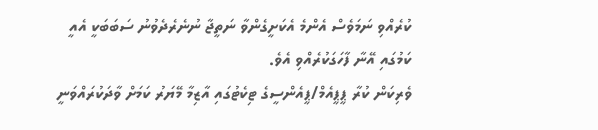ކުރެއްވި ނަމަވެސް އެންމެ އެކަށީގެންވާ ނަތީޖާ ނުނެރެދެވުނު ސަބަބަކީ އެއީ ކަމުގައި އޭނާ ފާހަގަކުރެއްވި އެވެ.
ވެރިކަން ކުރާ ޕީޕީއެމް/ޕީއެންސީގެ ޓިކެޓުގައި އާޒިމާ މޭޔަރު ކަމަށް ވާދަކުރައްވަނީ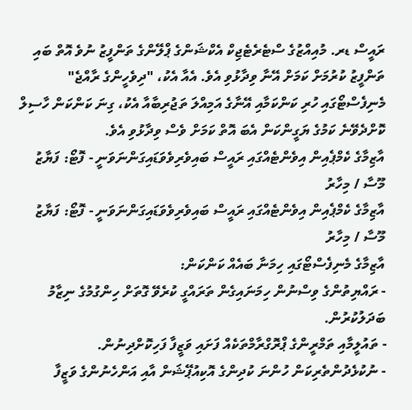ރައީސް ޑރ. މުއިއްޒުގެ ސްޓެރެޓެޖިކް އެކްޝަންގެ ޕްލޭންގެ ތަންފީޒު ނުވެ އޮތް ބައި ތަންފީޒު ކުރުމަށް ކަމަށް އޭނާ ވިދާޅުވި އެވެ. އެއާ އެކު، "ދިވެހީންގެ ރާއްޖެ" މެނިފެސްޓޯގައި ހުރި ކަންކަމާއި އޭނާގެ އަމިއްލަ ތަޖުރިބާއާ އެކު، ގިނަ ކަންކަން ހާސިލް ކޮށްދެވޭނެ ކަމުގެ ޔަގީންކަން އެބަ އޮތް ކަމަށް ވެސް ވިދާޅުވި އެވެ.
އާޒިމާގެ ކެމްޕެއިން އިވެންޓެއްގައި ރައީސް ބައިވެރިވެވަޑައިގަންނަވަނީ - ފޮޓޯ: ފަޔާޒު މޫސާ / މިހާރު
އާޒިމާގެ ކެމްޕެއިން އިވެންޓެއްގައި ރައީސް ބައިވެރިވެވަޑައިގަންނަވަނީ - ފޮޓޯ: ފަޔާޒު މޫސާ / މިހާރު
އާޒިމާގެ މެނިފެސްޓޯގައި ހިމަނާ ބައެއް ކަންކަން:
- ރައްޔިތުންގެ ވިސްނުން ހިމަނައިގެން ތަރައްގީ ކުރެވޭ ގޮތަށް ހިންގުމުގެ ނިޒާމު ބަދަލުކުރުން.
- ތައުލީމާއި ތަމްރީންގެ ޕްރޮގްރާމްތަކެއް ފަށައި ވަޒީފާ ފަހިކޮށްދިނުން.
- ނުކުޅެދުންތެރިކަން ހުންނަ ކުދިންގެ އޮކިއުޕޭޝަން އާއި އަންހެނުންގެ ވަޒީފާ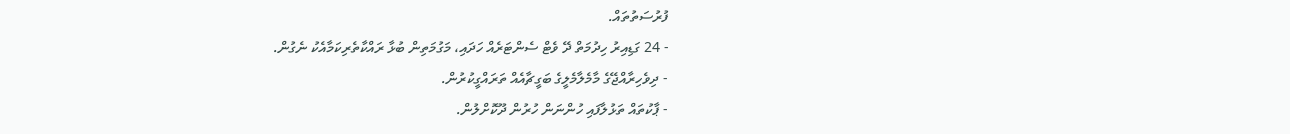ފުރުސަތުތައް.
- 24 ގަޑިއިރު ހިދުމަތް ދޭ ވެޓް ސެންޓަރެއް ހަދައި، މަގުމަތިން ބުޅާ ރައްކާތެރިކަމާއެކު ނެގުން.
- ދިވެހިރާއްޖޭގެ މާމެލާމެލީގެ ބަގީޗާއެއް ތަރައްގީކުރުން.
- ޕާކުތައް ތަޅުލާފައި ހުންނަން ހުރުން ދޫކޮށްލުން.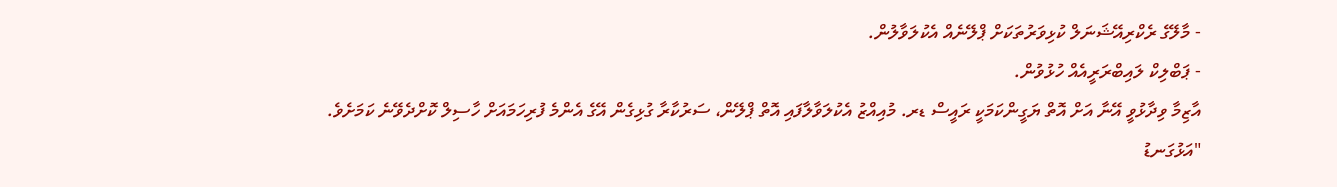- މާލޭގެ ރެކްރިއޭޝަނަލް ކުޅިވަރުތަކަށް ޕްލޭނެއް އެކުލަވާލުން.
- ޕަބްލިކް ލައިބްރަރީއެއް ހުޅުވުން.
އާޒިމާ ވިދާޅުވީ އޭނާ އަށް އޮތް ޔަގީންކަމަކީ ރައީސް ޑރ. މުއިއްޒު އެކުލަވާލާފައި އޮތް ޕްލޭން، ސަރުކާރާ ގުޅިގެން އޭގެ އެންމެ ފުރިހަމައަށް ހާސިލް ކޮށްދެވޭނެ ކަމަށެވެ.
"އަޅުގަނޑު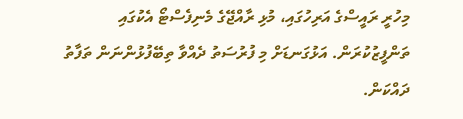މިހުރީ ރައީސްގެ އަރިހުގައި، މުޅި ރާއްޖޭގެ މެނިފެސްޓޯ އެކުގައި ތަންފީޒުކުރަން. އަޅުގަނޑަށް މި ފުރުސަތު ދެއްވާ ތިބޭފުޅުންނަން ތަފާތު ދައްކަން.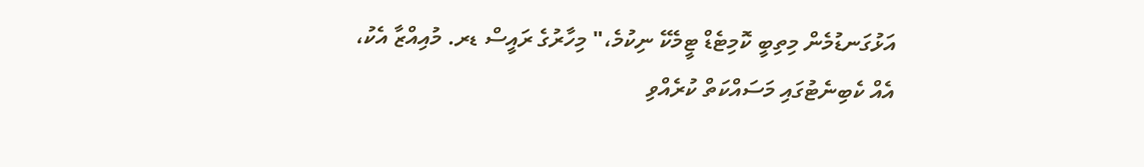އަޅުގަނޑުމެން މިތިބީ ކޮމިޓެޑް ޓީމެކޭ ނިކުމެ،" މިހާރުގެ ރައީސް ޑރ. މުއިއްޒާ އެކު، އެއް ކެބިނެޓުގައި މަސައްކަތް ކުރެއްވި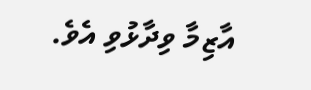އާޒިމާ ވިދާޅުވި އެވެ.